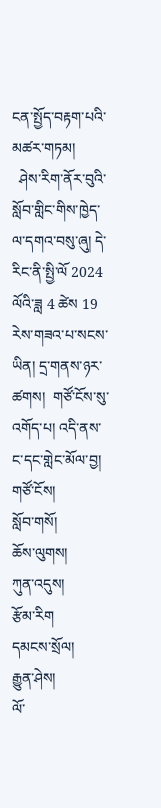ངན་སྤྱོད་བརྟག་པའི་མཚར་གཏམ།
  ཤེས་རིག་ནོར་བུའི་སློབ་གླིང་གིས་ཁྱེད་ལ་དགའ་བསུ་ཞུ། དེ་རིང་ནི་སྤྱི་ལོ 2024 ལོའི་ཟླ 4 ཚེས 19 རེས་གཟའ་པ་སངས་ཡིན། དྲ་གནས་ཉར་ཚགས།  གཙོ་ངོས་སུ་འགོད་པ། འདི་ནས་ང་དང་གླེང་མོལ་བྱ།
གཙོ་ངོས།
སློབ་གསོ།
ཆོས་ལུགས།
ཀུན་འདུས།
རྩོམ་རིག
དམངས་སྲོལ།
རྒྱུན་ཤེས།
ལོ་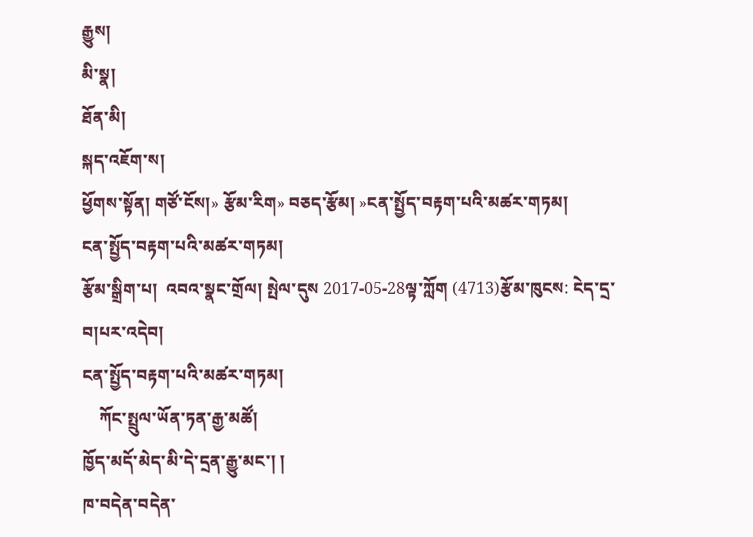རྒྱུས།
མི་སྣ།
ཐོན་མི།
སྐད་འཇོག་ས།
ཕྱོགས་སྟོན། གཙོ་ངོས།» རྩོམ་རིག» བཅད་རྩོམ། »ངན་སྤྱོད་བརྟག་པའི་མཚར་གཏམ།
ངན་སྤྱོད་བརྟག་པའི་མཚར་གཏམ།
རྩོམ་སྒྲིག་པ།  འབའ་སྣང་གྲོལ། སྤེལ་དུས 2017-05-28ལྟ་ཀློག (4713)རྩོམ་ཁུངས: ངེད་དྲ་བ།པར་འདེབ།
ངན་སྤྱོད་བརྟག་པའི་མཚར་གཏམ།
    ཀོང་སྤྲུལ་ཡོན་ཏན་རྒྱ་མཚོ།
ཁྱོད་མདོ་མེད་མི་དེ་དྲན་རྒྱུ་མང་། །
ཁ་བདེན་བདེན་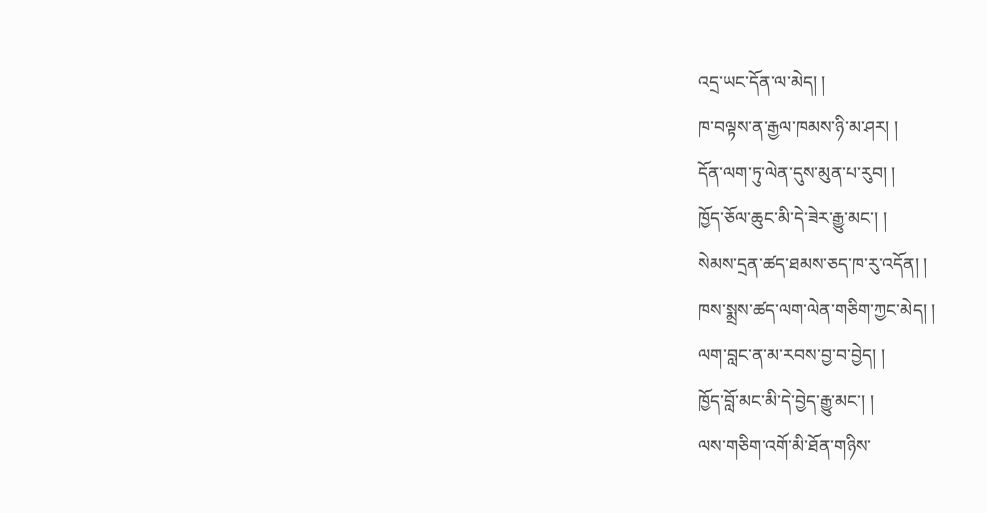འདྲ་ཡང་དོན་ལ་མེད། །
ཁ་བལྟས་ན་རྒྱལ་ཁམས་ཉི་མ་ཤར། །
དོན་ལག་ཏུ་ལེན་དུས་མུན་པ་རུབ། །
ཁྱོད་ཅོལ་ཆུང་མི་དེ་ཟེར་རྒྱུ་མང་། །
སེམས་དྲན་ཚད་ཐམས་ཅད་ཁ་རུ་འདོན། །
ཁས་སྨྲས་ཚད་ལག་ལེན་གཅིག་ཀྱང་མེད། །
ལག་བླང་ན་མ་རབས་བྱ་བ་བྱེད། །
ཁྱོད་བློ་མང་མི་དེ་བྱེད་རྒྱུ་མང་། །
ལས་གཅིག་འགོ་མི་ཐོན་གཉིས་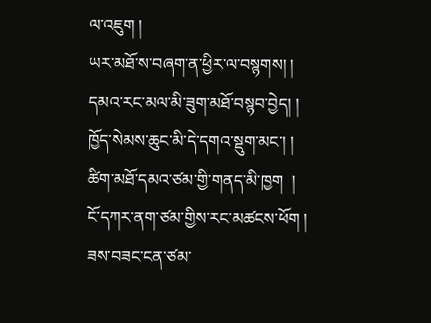ལ་འཇུག །
ཡར་མཐོ་ས་བཞག་ན་ཕྱིར་ལ་བསྙགས། །
དམའ་རང་མལ་མི་ཟུག་མཐོ་བསྙབ་བྱེད། །
ཁྱོད་སེམས་ཆུང་མི་དེ་དགའ་སྡུག་མང་། །
ཚིག་མཐོ་དམའ་ཙམ་གྱི་གནད་མི་ཁྱག  །
ངོ་དཀར་ནག་ཙམ་གྱིས་རང་མཚངས་ཕོག །
ཟས་བཟང་ངན་ཙམ་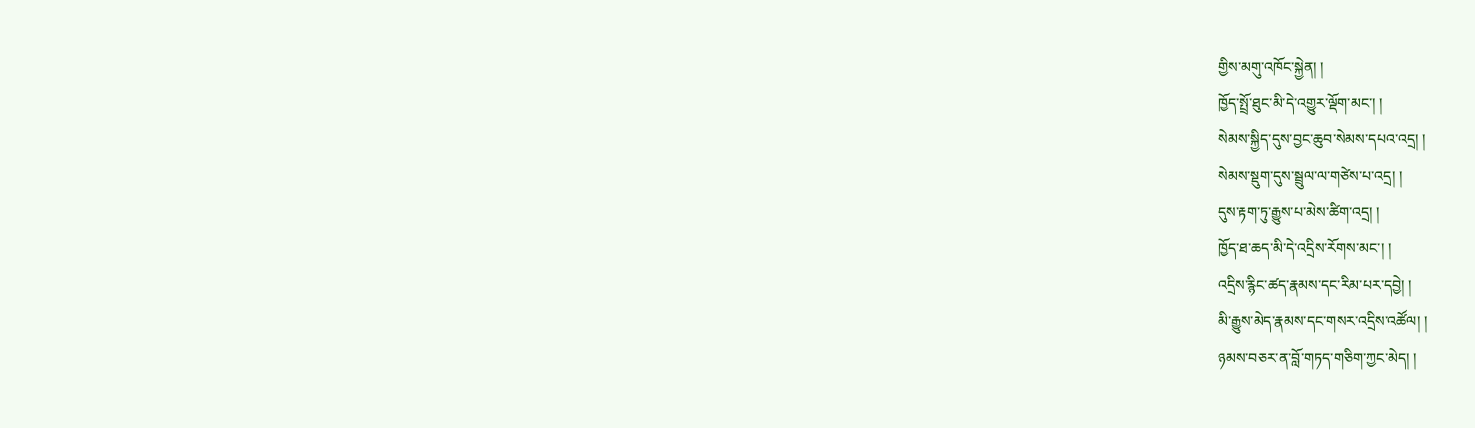གྱིས་མགུ་འཁོང་སྐྱེན། །
ཁྱོད་སྤྲོ་ཐུང་མི་དེ་འགྱུར་ལྡོག་མང་། །
སེམས་སྐྱིད་དུས་བྱང་ཆུབ་སེམས་དཔའ་འདྲ། །
སེམས་སྡུག་དུས་སྦྲུལ་ལ་གཙེས་པ་འདྲ། །
དུས་རྟག་ཏུ་རྒྱུས་པ་མེས་ཚིག་འདྲ། །
ཁྱོད་ཐ་ཆད་མི་དེ་འདྲིས་རོགས་མང་། །
འདྲིས་རྙིང་ཚད་རྣམས་དང་རིམ་པར་དབྱེ། །
མི་རྒྱུས་མེད་རྣམས་དང་གསར་འདྲིས་འཚོལ། །
ཉམས་བཅར་ན་བློ་གཏད་གཅིག་ཀྱང་མེད། །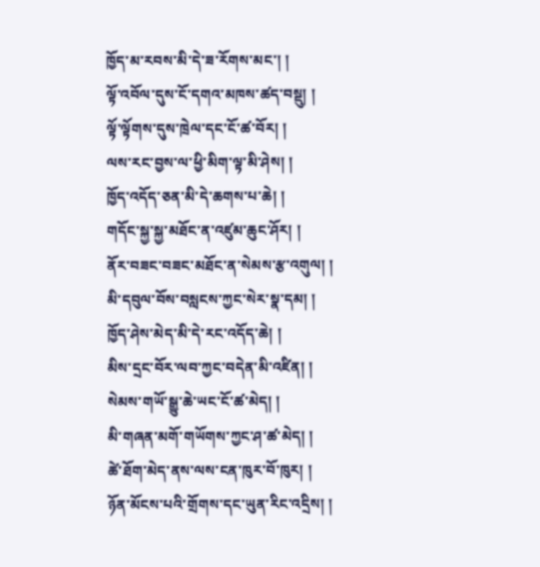ཁྱོད་མ་རབས་མི་དེ་ཟ་རོགས་མང་། །
ལྟོ་འབོལ་དུས་ངོ་དགའ་མཁས་ཚད་བསྡུ། །
ལྟོ་ལྟོགས་དུས་ཁྲེལ་དང་ངོ་ཚ་བོར། །
ལས་རང་བྱས་ལ་ཕྱི་མིག་ལྟ་མི་ཤེས། །
ཁྱོད་འདོད་ཅན་མི་དེ་ཆགས་པ་ཆེ། །
གདོང་སྐྱ་སྐྱ་མཐོང་ན་འཛུམ་ཆུང་ཤོར། །
ནོར་བཟང་བཟང་མཐོང་ན་སེམས་རྩ་འགུལ། །
མི་དབུལ་བོས་བསླངས་ཀྱང་སེར་སྣ་དམ། །
ཁྱོད་ཤེས་མེད་མི་དེ་རང་འདོད་ཆེ། །
མིས་དྲང་བོར་ལབ་ཀྱང་བདེན་མི་འཛིན། །
སེམས་གཡོ་སྒྱུ་ཆེ་ཡང་ངོ་ཚ་མེད། །
མི་གཞན་མགོ་གཡོགས་ཀྱང་ཤ་ཚ་མེད། །
ཚེ་ཐོག་མེད་ནས་ལས་ངན་ཁུར་བོ་ཁུར། །
ཉོན་མོངས་པའི་གྲོགས་དང་ཡུན་རིང་འདྲིས། །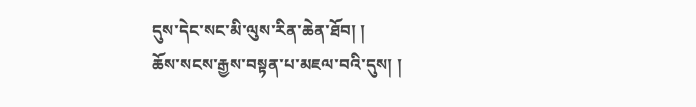དུས་དེང་སང་མི་ལུས་རིན་ཆེན་ཐོབ། །
ཆོས་སངས་རྒྱས་བསྟན་པ་མཇལ་བའི་དུས། །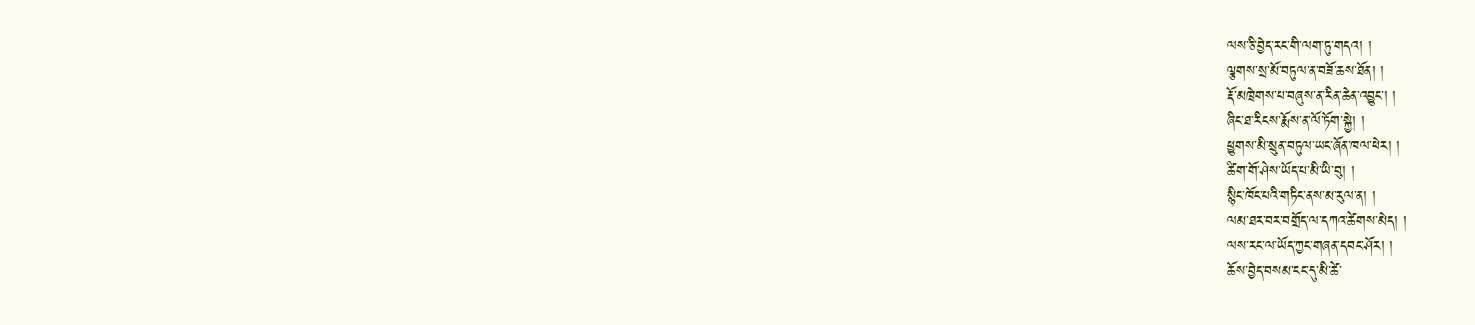ལས་ཅི་བྱེད་རང་གི་ལག་ཏུ་གདའ། །
ལྕགས་སྲ་མོ་བཏུལ་ན་བཟོ་ཆས་ཐོན། །
རྡོ་མཁྲེགས་པ་བཞུས་ན་རིན་ཆེན་འབྱུང་། །
ཞིང་ཐ་རིངས་རྨོས་ན་ལོ་ཏོག་སྐྱེ། །
ཕྱུགས་མི་སྲུན་བཏུལ་ཡང་ཞོན་ཁལ་ཕེར། །
ཚིག་གོ་ཤེས་ཡོད་པ་མི་ཡི་བུ། །
སྙིང་ཁོང་པའི་གཏིང་ནས་མ་རུལ་ན། །
ལམ་ཐར་བར་བགྲོད་ལ་དཀའ་ཚེགས་མེད། །
ལས་རང་ལ་ཡོད་ཀྱང་གཞན་དབང་ཤོར། །
ཆོས་བྱེད་བསམ་ངང་དུ་མི་ཚེ་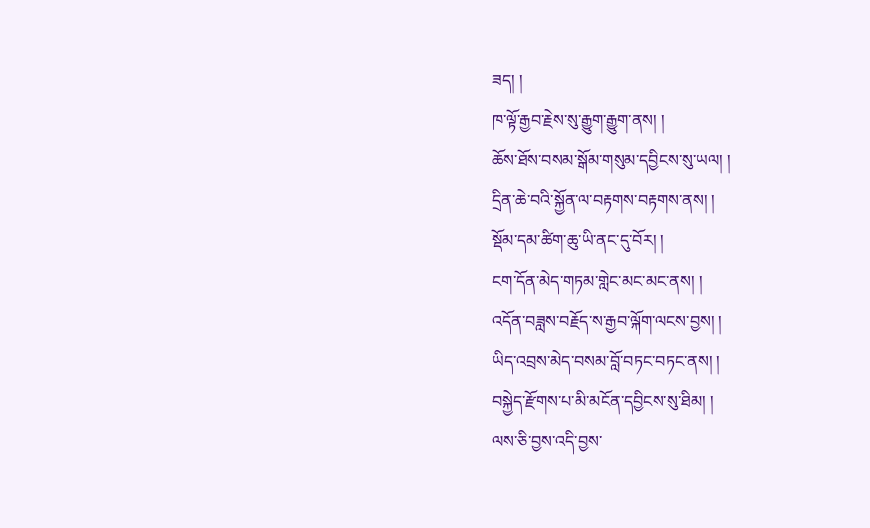ཟད། །
ཁ་ལྟོ་རྒྱབ་རྗེས་སུ་རྒྱུག་རྒྱུག་ནས། །
ཆོས་ཐོས་བསམ་སྒོམ་གསུམ་དབྱིངས་སུ་ཡལ། །
དྲིན་ཆེ་བའི་སྐྱོན་ལ་བརྟགས་བརྟགས་ནས། །
སྡོམ་དམ་ཚིག་ཆུ་ཡི་ནང་དུ་བོར། །
ངག་དོན་མེད་གཏམ་གླེང་མང་མང་ནས། །
འདོན་བཟླས་བརྗོད་ས་རྒྱབ་ལྐོག་ལངས་བྱས། །
ཡིད་འབྲས་མེད་བསམ་བློ་བཏང་བཏང་ནས། །
བསྐྱེད་རྫོགས་པ་མི་མངོན་དབྱིངས་སུ་ཐིམ། །
ལས་ཅི་བྱས་འདི་བྱས་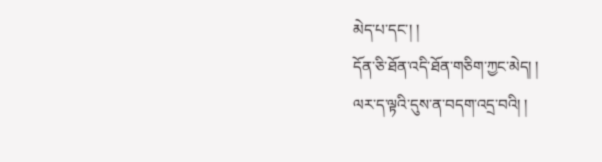མེད་པ་དང་། །
དོན་ཅི་ཐོན་འདི་ཐོན་གཅིག་ཀྱང་མེད། །
ལར་ད་ལྟའི་དུས་ན་བདག་འདྲ་བའི། །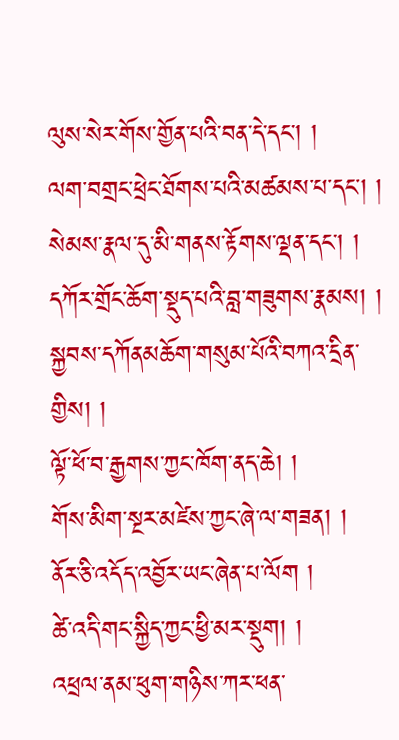ལུས་སེར་གོས་གྱོན་པའི་བན་དེ་དང་། །
ལག་བགྲང་ཕྲེང་ཐོགས་པའི་མཚམས་པ་དང་། །
སེམས་རྣལ་དུ་མི་གནས་རྟོགས་ལྡན་དང་། །
དཀོར་གྲོང་ཆོག་སྡུད་པའི་བླ་གཟུགས་རྣམས། །
སྐྱབས་དཀོནམཆོག་གསུམ་པོའི་བཀའ་དྲིན་གྱིས། །
ལྟོ་ཕོ་བ་རྒྱགས་ཀྱང་ཁོག་ནད་ཆེ། །
གོས་མིག་སྔར་མཛེས་ཀྱང་ཞེ་ལ་གཟན། །
ནོར་ཅི་འདོད་འབྱོར་ཡང་ཞེན་པ་ལོག །
ཚེ་འདི་གང་སྐྱིད་ཀྱང་ཕྱི་མར་སྡུག། །
འཕྲལ་ནམ་ཕུག་གཉིས་ཀར་ཕན་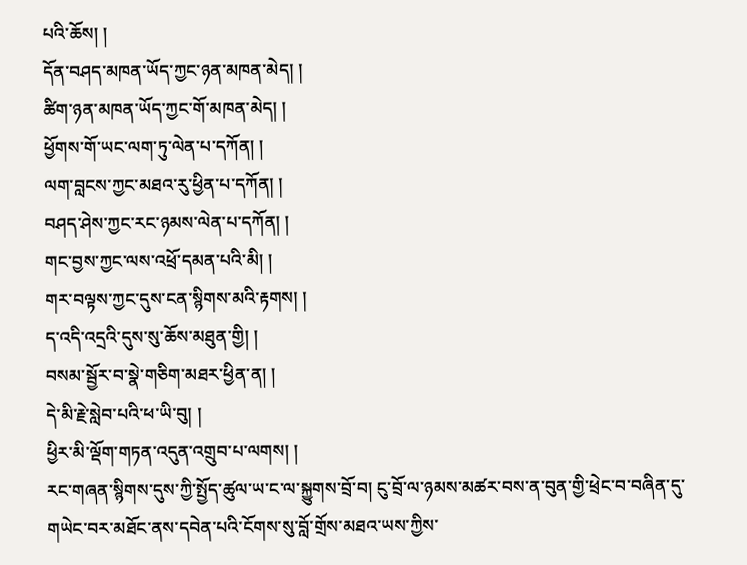པའི་ཆོས། །
དོན་བཤད་མཁན་ཡོད་ཀྱང་ཉན་མཁན་མེད། །
ཚིག་ཉན་མཁན་ཡོད་ཀྱང་གོ་མཁན་མེད། །
ཕྱོགས་གོ་ཡང་ལག་ཏུ་ལེན་པ་དཀོན། །
ལག་བླངས་ཀྱང་མཐའ་རུ་ཕྱིན་པ་དཀོན། །
བཤད་ཤེས་ཀྱང་རང་ཉམས་ལེན་པ་དཀོན། །
གང་བྱས་ཀྱང་ལས་འཕྲོ་དམན་པའི་མི། །
གར་བལྟས་ཀྱང་དུས་ངན་སྙིགས་མའི་རྟགས། །
ད་འདི་འདྲའི་དུས་སུ་ཆོས་མཐུན་གྱི། །
བསམ་སྦྱོར་བ་སྣེ་གཅིག་མཐར་ཕྱིན་ན། །
དེ་མི་རྗེ་སླེབ་པའི་ཕ་ཡི་བུ། །
ཕྱིར་མི་ལྡོག་གཏན་འདུན་འགྲུབ་པ་ལགས། །
རང་གཞན་སྙིགས་དུས་ཀྱི་སྤྱོད་ཚུལ་ཡ་ང་ལ་སྐྱུགས་བྲོ་བ། ངུ་བྲོ་ལ་ཉམས་མཚར་བས་ན་བུན་གྱི་ཕྲེང་བ་བཞིན་དུ་གཡེང་བར་མཐོང་ནས་དབེན་པའི་ངོགས་སུ་བློ་གྲོས་མཐའ་ཡས་ཀྱིས་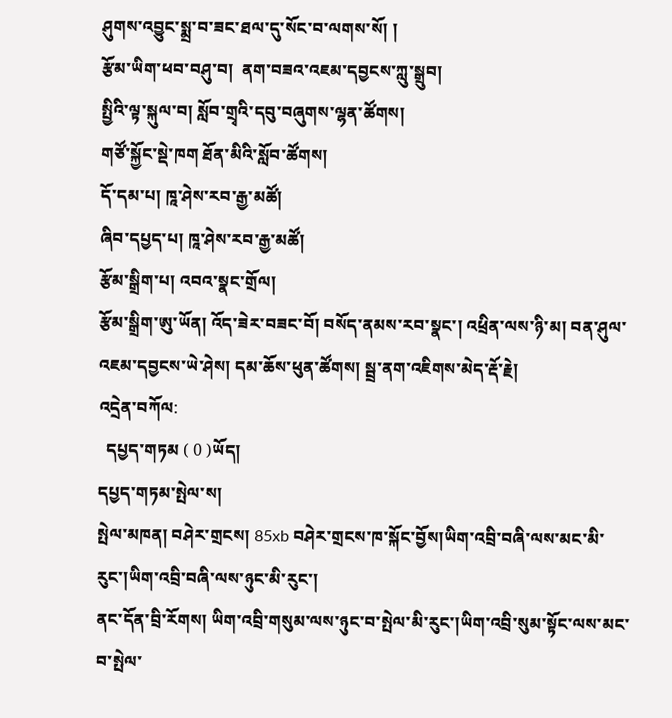ཤུགས་འབྱུང་སྨྲ་བ་ཟང་ཐལ་དུ་སོང་བ་ལགས་སོ། །
རྩོམ་ཡིག་ཕབ་བཤུ་བ།  ནག་བཟའ་འཇམ་དབྱངས་ཀླུ་སྒྲུབ།
སྤྱིའི་ལྟ་སྐུལ་བ། སློབ་གྲྭའི་དབུ་བཞུགས་ལྷན་ཚོགས།
གཙོ་སྐྱོང་སྡེ་ཁག ཐོན་མིའི་སློབ་ཚོགས།
དོ་དམ་པ། ཁཱ་ཤེས་རབ་རྒྱ་མཚོ།
ཞིབ་དཔྱད་པ། ཁཱ་ཤེས་རབ་རྒྱ་མཚོ།
རྩོམ་སྒྲིག་པ། འབའ་སྣང་གྲོལ།
རྩོམ་སྒྲིག་ཨུ་ཡོན། འོད་ཟེར་བཟང་བོ། བསོད་ནམས་རབ་སྣང་། འཕྲིན་ལས་ཉི་མ། བན་ཤུལ་འཇམ་དབྱངས་ཡེ་ཤེས། དམ་ཆོས་ཕུན་ཚོགས། སྦྲ་ནག་འཇིགས་མེད་རྡོ་རྗེ།
འདྲེན་བཀོལ:
  དཔྱད་གཏམ ( 0 )ཡོད།
དཔྱད་གཏམ་སྤེལ་ས།
སྤེལ་མཁན། བཤེར་གྲངས། 85xb བཤེར་གྲངས་ཁ་སྐོང་བྱོས།ཡིག་འབྲི་བཞི་ལས་མང་མི་རུང་།ཡིག་འབྲི་བཞི་ལས་ཉུང་མི་རུང་།
ནང་དོན་བྲི་རོགས། ཡིག་འབྲི་གསུམ་ལས་ཉུང་བ་སྤེལ་མི་རུང་།ཡིག་འབྲི་སུམ་སྟོང་ལས་མང་བ་སྤེལ་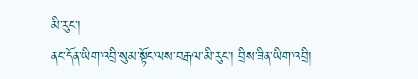མི་རུང་།
ནང་དོན་ཡིག་འབྲི་སུམ་སྟོང་ལས་བརྒལ་མི་རུང་། བྲིས་ཟིན་ཡིག་འབྲི།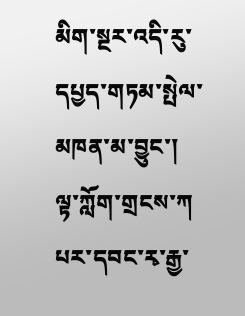མིག་སྔར་འདི་རུ་དཔྱད་གཏམ་སྤེལ་མཁན་མ་བྱུང་།
ལྟ་ཀློག་གྲངས་ཀ
པར་དབང་རྭ་རྒྱ་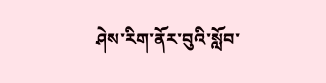ཤེས་རིག་ནོར་བུའི་སློབ་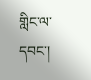གླིང་ལ་དབང་།